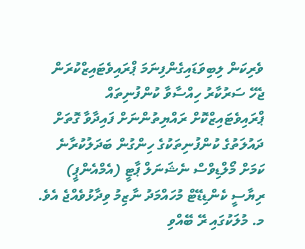ވެރިކަން ލިބިވަޑައިގެންފިނަމަ ޕްރައިވެޓައިޒްކުރަން ޖެހޭ ސަރުކާރު ހިއްސާވާ ކުންފުނިތައް ޕްރައިވެޓައިޒްކޮށް ރައްޔިތުންނަށް ފައިދާވާ ގޮތަށް ދައުލަތުގެ ކުންފުނިތަކުގެ ހިންގުން ބަދަލުކުރާނެ ކަމަށް މޯލްޑިވްސް ނެޝަނަލް ޕާޓީ (އެމްއެންޕީ) ރިޔާސީ ކެންޑިޑޭޓް މުހައްމަދު ނާޒިމު ވިދާޅުވެއްޖެ އެވެ.
މ. މުލަކުގައި ރޭ ބޭއްވި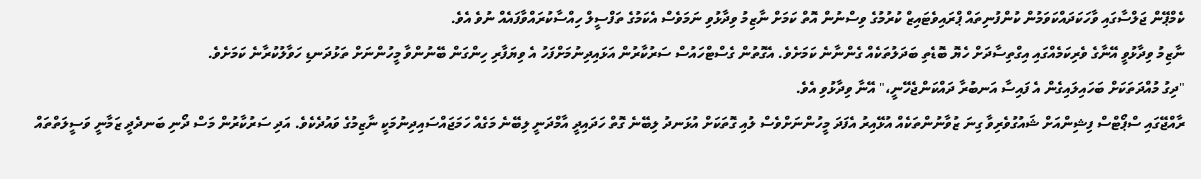ކެމްޕޭން ޖަލްސާގައި ވާހަކަދައްކަވަމުން ކުންފުނިތައް ޕްރައިވެޓައިޒް ކުރުމުގެ ވިސްނުން އޮތް ކަމަށް ނާޒިމު ވިދާޅުވި ނަމަވެސް އެކަމުގެ ތަފްސީލް ހިއްސާކުރައްވާފައެއް ނުވެ އެވެ.
ނާޒިމު ވިދާޅުވީ އޭނާގެ ވެރިކަމެއްގައި އިގްތިސާދަށް ހެޔޮ ބޮޑެތި ބަދަލުތަކެއް ގެންނާނެ ކަމަށެވެ. އެގޮތުން ގެސްޓްހައުސް ސަރުކާރުން އަޅައިދިނުމަށްފަހު އެ ވިޔަފާރި ހިންގަން ބޭނުންވާ މީހުންނަށް ތަޅުދަނޑި ހަވާލުކުރާނެ ކަމަށެވެ.
"ދިގު މުއްދަތަކަށް ބަހައިލައިގެން އެ ފައިސާ އަނބުރާ ދައްކަންޖެހޭނީ،" އޭނާ ވިދާޅުވި އެވެ.
ރާއްޖޭގައި ސްޕޯޓްސް ފިޝިންއަށް ޝައުގުވެރިވާ ގިނަ ޒުވާނުންތަކެއް އުޅޭއިރު އެފަދަ މީހުންނަށްވެސް ލުއި ގޮތަކަށް އުޅަނދު ލިބޭނެ ގޮތް ހަދައިދީ އާމްދަނީ ލިބޭނެ މަގެއް ހަމަޖައްސައިދިނުމަކީ ނާޒިމުގެ ވައުދެކެވެ. އަދި ސަރުކާރުން މަސް ދޯނި ބަނދެދީ ޒަމާނީ ވަސީލަތްތައް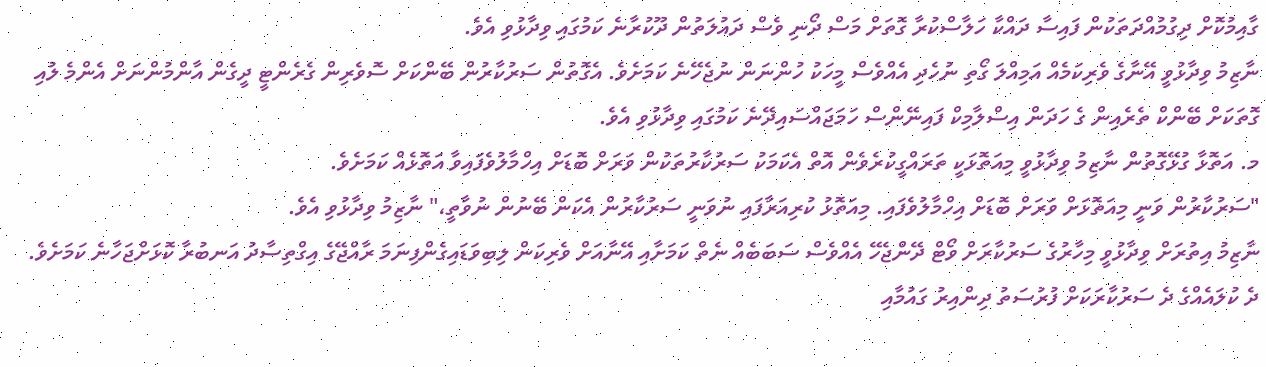ގާއިމުކޮށް ދިގުމުއްދަތަކުން ފައިސާ ދައްކާ ހަލާސްކުރާ ގޮތަށް މަސް ދޯނި ވެސް ދައުލަތުން ދޫކުރާނެ ކަމުގައި ވިދާޅުވި އެވެ.
ނާޒިމު ވިދާޅުވީ އޭނާގެ ވެރިކަމެއް އަމިއްލަ ގޯތި ނުހެދި އެއްވެސް މީހަކު ހުންނަން ނުޖެހޭނެ ކަމަށެވެ. އެގޮތުން ސަރުކާރުން ބޭންކަށް ސޮވެރިން ގެރެންޓީ ދީގެން އާންމުންނަށް އެންމެ ލުއި ގޮތަކަށް ބޭންކް ތެރެއިން ގެ ހަދަން އިސްލާމިކް ފައިނޭންސް ހަމަޖައްސައިދޭނެ ކަމުގައި ވިދާޅުވި އެވެ.
މ. އަތޮޅާ ގުޅޭގޮތުން ނާޒިމު ވިދާޅުވީ މިއަތޮޅަކީ ތަރައްގީކުރެވެން އޮތް އެކަމަކު ސަރުކާރުތަކުން ވަރަށް ބޮޑަށް އިހްމާލުވެފައިވާ އަތޮޅެއް ކަމަށެވެ.
"ސަރުކާރުން ވަނީ މިއަތޮޅަށް ވަރަށް ބޮޑަށް އިހްމާލުވެފައި. މިއަތޮޅު ކުރިއަރާފައި ނުވަނީ ސަރުކާރުން އެކަން ބޭނުން ނުވާތީ،" ނާޒިމު ވިދާޅުވި އެވެ.
ނާޒިމު އިތުރަށް ވިދާޅުވީ މިހާރުގެ ސަރުކާރަށް ވޯޓް ދޭންޖެހޭ އެއްވެސް ސަބަބެއް ނެތް ކަމަށާއި އޭނާއަށް ވެރިކަން ލިބިވަޑައިގެންފިނަމަ ރާއްޖޭގެ އިގްތިސާދު އަނބުރާ ކޮޅަށްޖަހާނެ ކަމަށެވެ. ދެ ކުލައެއްގެ ދެ ސަރުކާރަކަށް ފުރުސަތު ދިންއިރު ގައުމާއި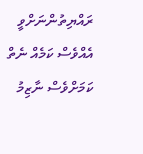ރައްޔިތުންނަށްވީ އެއްވެސް ކަމެއް ނެތް ކަމަށްވެސް ނާޒިމު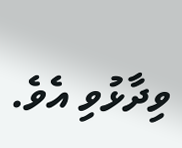ވިދާޅުވި އެވެ.